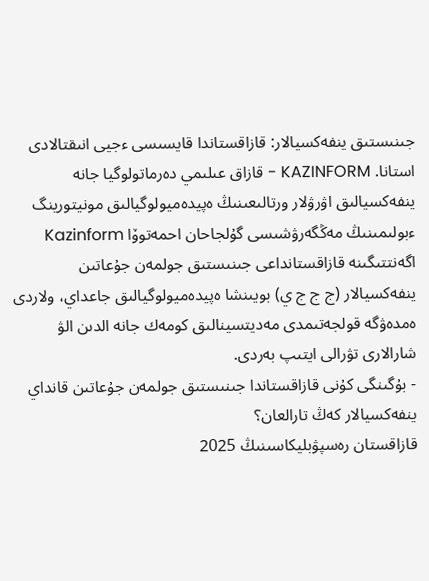جىنىستىق ينفەكسيالار: قازاقستاندا قايسىسى ءجيى انىقتالادى
استانا. KAZINFORM - قازاق عىلىمي دەرماتولوگيا جانە ينفەكسيالىق اۋرۋلار ورتالىعىنىڭ ەپيدەميولوگيالىق مونيتورينگ ءبولىمىنىڭ مەڭگەرۋشىسى گۇلجاحان احمەتوۆا Kazinform اگەنتتىگىنە قازاقستانداعى جىنىستىق جولمەن جۇعاتىن ينفەكسيالار (ج ج ج ي) بويىنشا ەپيدەميولوگيالىق جاعداي، ولاردى ەمدەۋگە قولجەتىمدى مەديتسينالىق كومەك جانە الدىن الۋ شارالارى تۋرالى ايتىپ بەردى.
- بۇگىنگى كۇنى قازاقستاندا جىنىستىق جولمەن جۇعاتىن قانداي ينفەكسيالار كەڭ تارالعان؟
قازاقستان رەسپۋبليكاسىنىڭ 2025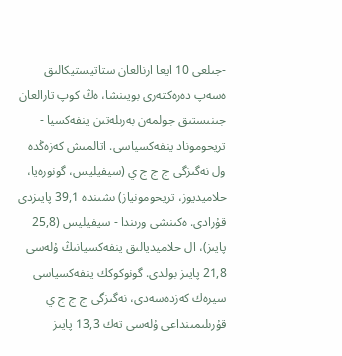-جىلعى 10 ايعا ارنالعان ستاتيستيكالىق ەسەپ دەرەكتەرى بويىنشا، ەڭ كوپ تارالعان جىنىستىق جولمەن بەرىلەتىن ينفەكسيا - تريحوموناد ينفەكسياسى. اتالمىش كەزەڭدە ول نەگىزگى ج ج ج ي (سيفيليس، گونورەيا، حلاميديوز، تريحومونياز) ىشىندە 39,1 پايىزدى قۇرادى. ەكىنشى ورىندا - سيفيليس (25,8 پايىز)، ال حلاميديالىق ينفەكسيانىڭ ۇلەسى 21,8 پايىز بولدى. گونوكوكك ينفەكسياسى سيرەك كەزدەسەدى، نەگىزگى ج ج ج ي قۇرىلىمىنداعى ۇلەسى تەك 13,3 پايىز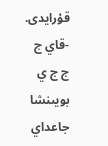قۇرايدى.
-قاي ج ج ج ي بويىنشا جاعداي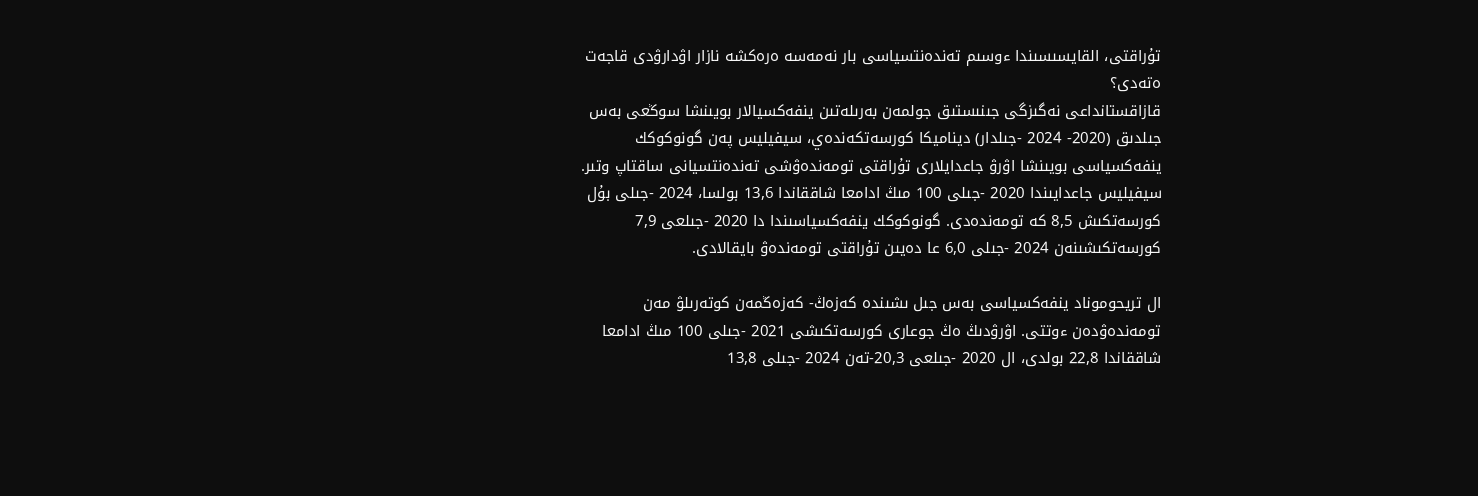تۇراقتى، القايسىسىندا ءوسىم تەندەنتسياسى بار نەمەسە ەرەكشە نازار اۋدارۋدى قاجەت ەتەدى؟
قازاقستانداعى نەگىزگى جىنىستىق جولمەن بەرىلەتىن ينفەكسيالار بويىنشا سوڭعى بەس جىلدىق (2020- 2024 -جىلدار) ديناميكا كورسەتكەندەي، سيفيليس پەن گونوكوكك ينفەكسياسى بويىنشا اۋرۋ جاعدايلارى تۇراقتى تومەندەۋشى تەندەنتسيانى ساقتاپ وتىر. سيفيليس جاعدايىندا 2020 -جىلى 100 مىڭ ادامعا شاققاندا 13,6 بولسا، 2024 -جىلى بۇل كورسەتكىش 8,5 كە تومەندەدى. گونوكوكك ينفەكسياسىندا دا 2020 -جىلعى 7,9 كورسەتكىشىنەن 2024 -جىلى 6,0 عا دەيىن تۇراقتى تومەندەۋ بايقالادى.

ال تريحوموناد ينفەكسياسى بەس جىل ىشىندە كەزەڭ- كەزەڭمەن كوتەرىلۋ مەن تومەندەۋدەن ءوتتى. اۋرۋدىڭ ەڭ جوعارى كورسەتكىشى 2021 -جىلى 100 مىڭ ادامعا شاققاندا 22,8 بولدى، ال 2020 -جىلعى 20,3-تەن 2024 -جىلى 13,8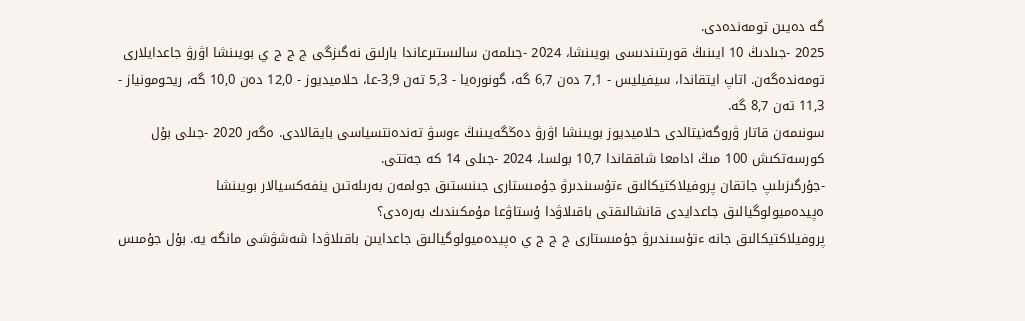گە دەيىن تومەندەدى.
2025 -جىلدىڭ 10 ايىنىڭ قورىتىندىسى بويىنشا، 2024 -جىلمەن سالىستىرعاندا بارلىق نەگىزگى ج ج ج ي بويىنشا اۋرۋ جاعدايلارى تومەندەگەن. اتاپ ايتقاندا، سيفيليس - 7,1 دەن 6,7 گە، گونورەيا - 5,3 تەن 3,9-عا، حلاميديوز - 12,0 دەن 10,0 گە، ريحومونياز - 11,3 تەن 8,7 گە.
سونىمەن قاتار ۋروگەنيتالدى حلاميديوز بويىنشا اۋرۋ دەڭگەيىنىڭ ءوسۋ تەندەنتسياسى بايقالادى. ەگەر 2020 -جىلى بۇل كورسەتكىش 100 مىڭ ادامعا شاققاندا 10,7 بولسا، 2024 -جىلى 14 كە جەتتى.
-جۇرگىزىلىپ جاتقان پروفيلاكتيكالىق ءتۇسىندىرۋ جۇمىستارى جىنىستىق جولمەن بەرىلەتىن ينفەكسيالار بويىنشا ەپيدەميولوگيالىق جاعدايدى قانشالىقتى باقىلاۋدا ۇستاۋعا مۇمكىندىك بەرەدى؟
پروفيلاكتيكالىق جانە ءتۇسىندىرۋ جۇمىستارى ج ج ج ي ەپيدەميولوگيالىق جاعدايىن باقىلاۋدا شەشۋشى مانگە يە. بۇل جۇمىس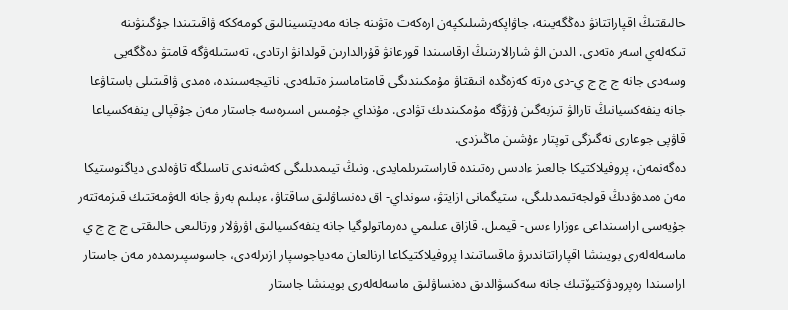حالىقتىڭ اقپاراتتانۋ دەڭگەيىنە، جاۋاپكەرشىلىكپەن ارەكەت ەتۋىنە جانە مەديتسينالىق كومەككە ۋاقىتىندا جۇگىنۋىنە تىكەلەي اسەر ەتەدى. الدىن الۋ شارالارىنىڭ ارقاسىندا قورعانۋ قۇرالدارىن قولدانۋ ارتادى، تەستىلەۋگە قامتۋ دەڭگەيى وسەدى جانە ج ج ج ي-دى ەرتە كەزەڭدە انىقتاۋ مۇمكىندىگى قامتاماسىز ەتىلەدى. ناتيجەسىندە، ەمدى ۋاقىتىلى باستاۋعا جانە ينفەكسيانىڭ تارالۋ تىزبەگىن ۇزۋگە مۇمكىندىك تۋادى. مۇنداي جۇمىس اسىرەسە جاستار مەن جۇقپالى ينفەكسياعا قاۋپى جوعارى نەگىزگى توپتار ءۇشىن ماڭىزدى.
دەگەنمەن، پروفيلاكتيكا جالعىز ءادىس رەتىندە قاراستىرىلمايدى. ونىڭ تيىمدىلىگى كەشەندى تاسىلگە تاۋەلدى دياگنوستيكا مەن ەمدەۋدىڭ قولجەتىمدىلىگى، ستيگمانى ازايتۋ، سونداي- اق دەنساۋلىق ساقتاۋ، ءبىلىم بەرۋ جانە الەۋمەتتىك قىزمەتتەر جۇيەسى اراسىنداعى ءوزارا ءىس- قيمىل. قازاق عىلىمي دەرماتولوگيا جانە ينفەكسيالىق اۋرۋلار ورتالىعى حالىقتى ج ج ج ي ماسەلەلەرى بويىنشا اقپاراتتاندىرۋ ماقساتىندا پروفيلاكتيكاعا ارنالعان مەدياجوسپار ازىرلەدى، جاسوسپىرىمدەر مەن جاستار اراسىندا رەپرودۋكتيۆتىك جانە سەكسۋالدىق دەنساۋلىق ماسەلەلەرى بويىنشا جاستار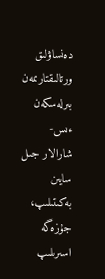دەنساۋلىق ورتالىقتارىمەن بىرلەسكەن ءىس-شارالار جىل سايىن بەكىتىلىپ، جۇزەگە اسىرىلىپ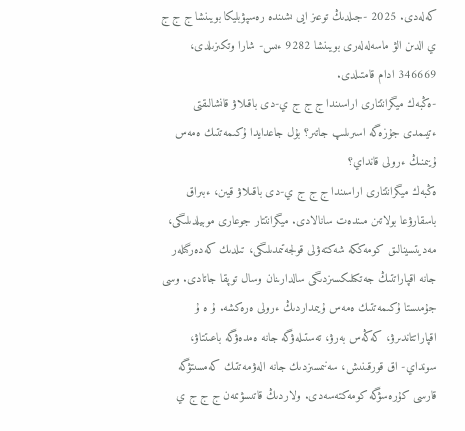كەلەدى. 2025 -جىلدىڭ توعىز ايى ىشىندە رەسپۋبليكا بويىنشا ج ج ج ي الدىن الۋ ماسەلەلەرى بويىنشا 9282 ءىس- شارا وتكىزىلدى، 346669 ادام قامتىلدى.
-ەڭبەك ميگرانتتارى اراسىندا ج ج ج ي-دى باقىلاۋ قانشالىقتى ءتيىمدى جۇزەگە اسىرىلىپ جاتىر؟ بۇل جاعدايدا ۇكىمەتتىك ەمەس ۇيىمنىڭ ءرولى قانداي؟
ەڭبەك ميگرانتتارى اراسىندا ج ج ج ي-دى باقىلاۋ قيىن، ءبىراق باسقارۋعا بولاتىن مىندەت سانالادى. ميگرانتتار جوعارى موبيلدىلىگى، مەديتسينالىق كومەككە شەكتەۋلى قولجەتىمدىلىگى، تىلدىك كەدەرگىلەر جانە اقپاراتتىڭ جەتكىلىكسىزدىگى سالدارىنان وسال توپقا جاتادى. وسى جۇمىستا ۇكىمەتتىك ەمەس ۇيىمداردىڭ ءرولى ەرەكشە. ۇ ە ۇ اقپاراتتاندىرۋ، كەڭەس بەرۋ، تەستىلەۋگە جانە ەمدەۋگە باعىتتاۋ، سونداي- اق قورقىنىش، سەنىمسىزدىك جانە الەۋمەتتىك كەمسىتۋگە قارسى كۇرەسۋگە كومەكتەسەدى. ولاردىڭ قاتىسۋىمەن ج ج ج ي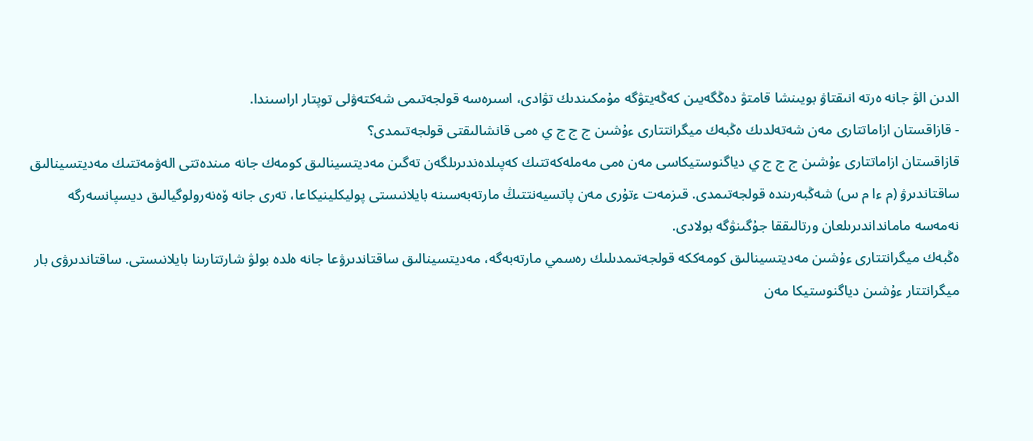الدىن الۋ جانە ەرتە انىقتاۋ بويىنشا قامتۋ دەڭگەيىن كەڭەيتۋگە مۇمكىندىك تۋادى، اسىرەسە قولجەتىمى شەكتەۋلى توپتار اراسىندا.
- قازاقستان ازاماتتارى مەن شەتەلدىك ەڭبەك ميگرانتتارى ءۇشىن ج ج ج ي ەمى قانشالىقتى قولجەتىمدى؟
قازاقستان ازاماتتارى ءۇشىن ج ج ج ي دياگنوستيكاسى مەن ەمى مەملەكەتتىك كەپىلدەندىرىلگەن تەگىن مەديتسينالىق كومەك جانە مىندەتتى الەۋمەتتىك مەديتسينالىق ساقتاندىرۋ (م ءا م س) شەڭبەرىندە قولجەتىمدى. قىزمەت ءتۇرى مەن پاتسيەنتتىڭ مارتەبەسىنە بايلانىستى پوليكلينيكاعا، تەرى جانە ۆەنەرولوگيالىق ديسپانسەرگە نەمەسە مامانداندىرىلعان ورتالىققا جۇگىنۋگە بولادى.
ەڭبەك ميگرانتتارى ءۇشىن مەديتسينالىق كومەككە قولجەتىمدىلىك رەسمي مارتەبەگە، مەديتسينالىق ساقتاندىرۋعا جانە ەلدە بولۋ شارتتارىنا بايلانىستى. ساقتاندىرۋى بار ميگرانتتار ءۇشىن دياگنوستيكا مەن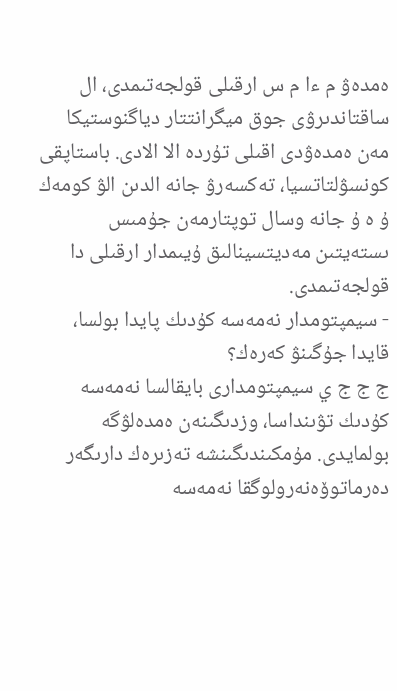ەمدەۋ م ءا م س ارقىلى قولجەتىمدى، ال ساقتاندىرۋى جوق ميگرانتتار دياگنوستيكا مەن ەمدەۋدى اقىلى تۇردە الا الادى. باستاپقى كونسۋلتاتسيا، تەكسەرۋ جانە الدىن الۋ كومەك ۇ ە ۇ جانە وسال توپتارمەن جۇمىس ىستەيتىن مەديتسينالىق ۇيىمدار ارقىلى دا قولجەتىمدى.
- سيمپتومدار نەمەسە كۇدىك پايدا بولسا، قايدا جۇگىنۋ كەرەك؟
ج ج ج ي سيمپتومدارى بايقالسا نەمەسە كۇدىك تۋىنداسا، وزدىگىنەن ەمدەلۋگە بولمايدى. مۇمكىندىگىنشە تەزىرەك دارىگەر دەرماتوۆەنەرولوگقا نەمەسە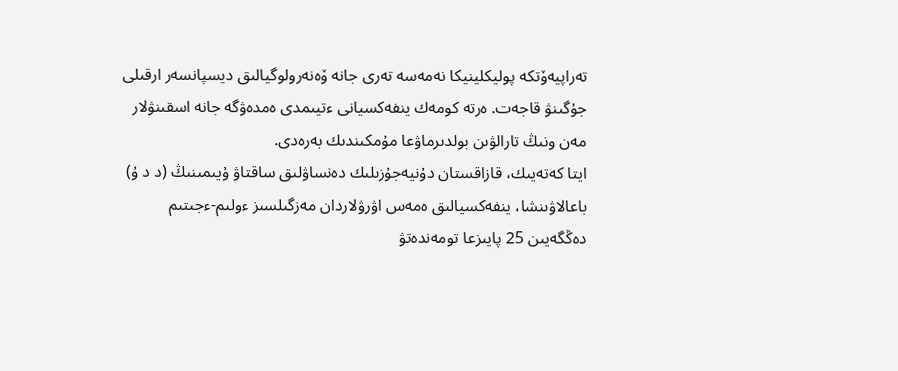تەراپيەۆتكە پوليكلينيكا نەمەسە تەرى جانە ۆەنەرولوگيالىق ديسپانسەر ارقىلى جۇگىنۋ قاجەت. ەرتە كومەك ينفەكسيانى ءتيىمدى ەمدەۋگە جانە اسقىنۋلار مەن ونىڭ تارالۋىن بولدىرماۋعا مۇمكىندىك بەرەدى.
ايتا كەتەيىك، قازاقستان دۇنيەجۇزىلىك دەنساۋلىق ساقتاۋ ۇيىمىنىڭ (د د ۇ) باعالاۋىنشا، ينفەكسيالىق ەمەس اۋرۋلاردان مەزگىلسىز ءولىم-ءجىتىم دەڭگەيىن 25 پايىزعا تومەندەتۋ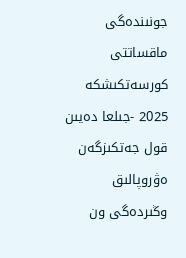جونىندەگى ماقساتتى كورسەتكىشكە 2025 -جىلعا دەيىن قول جەتكىزگەن ەۋروپالىق وڭىردەگى ون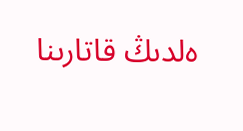ەلدىڭ قاتارىنا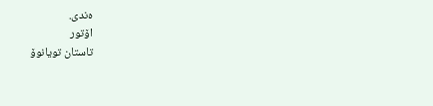ەندى.
اۆتور
تاستان تويانوۆ